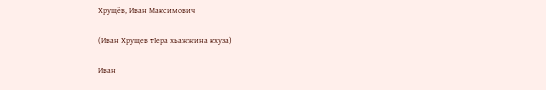Хрущёв, Иван Максимович

(Иван Хрущев тӀера хьажжина кхуза)

Иван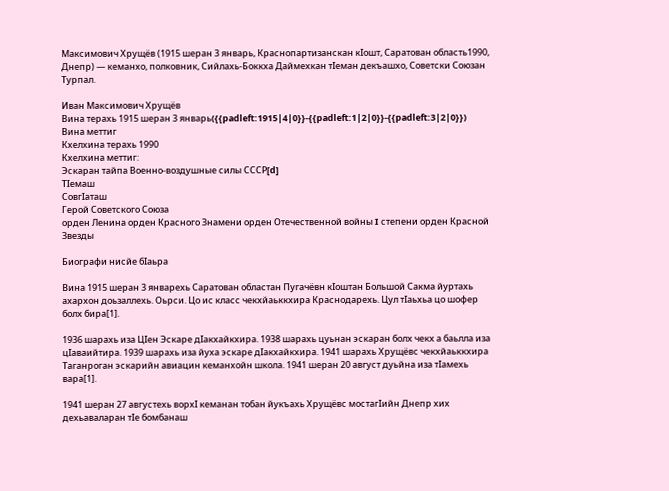Максимович Хрущёв (1915 шеран 3 январь, Краснопартизанскан кӀошт, Саратован область1990, Днепр) — кеманхо, полковник, Сийлахь-Боккха Даймехкан тӀеман декъашхо, Советски Союзан Турпал.

Иван Максимович Хрущёв
Вина терахь 1915 шеран 3 январь({{padleft:1915|4|0}}-{{padleft:1|2|0}}-{{padleft:3|2|0}})
Вина меттиг
Кхелхина терахь 1990
Кхелхина меттиг:
Эскаран тайпа Военно-воздушные силы СССР[d]
ТӀемаш
СовгӀаташ
Герой Советского Союза
орден Ленина орден Красного Знамени орден Отечественной войны I степени орден Красной Звезды

Биографи нисйе бӀаьра

Вина 1915 шеран 3 январехь Саратован областан Пугачёвн кӀоштан Большой Сакма йуртахь ахархон доьзаллехь. Оьрси. Цо ис класс чекхйаьккхира Краснодарехь. Цул тӀаьхьа цо шофер болх бира[1].

1936 шарахь иза ЦӀен Эскаре дӀакхайкхира. 1938 шарахь цуьнан эскаран болх чекх а баьлла иза цӀаваийтира. 1939 шарахь иза йуха эскаре дӀакхайкхира. 1941 шарахь Хрущёвс чекхйаьккхира Таганроган эскарийн авиацин кеманхойн школа. 1941 шеран 20 август дуьйна иза тӀамехь вара[1].

1941 шеран 27 августехь ворхӀ кеманан тобан йукъахь Хрущёвс мостагӀийн Днепр хих дехьаваларан тӀе бомбанаш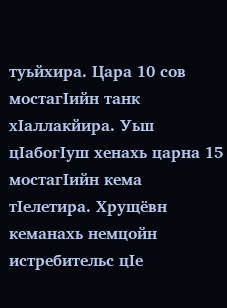туьйхира. Цара 10 сов мостагӀийн танк хӀаллакйира. Уьш цӀабогӀуш хенахь царна 15 мостагӀийн кема тӀелетира. Хрущёвн кеманахь немцойн истребительс цӀе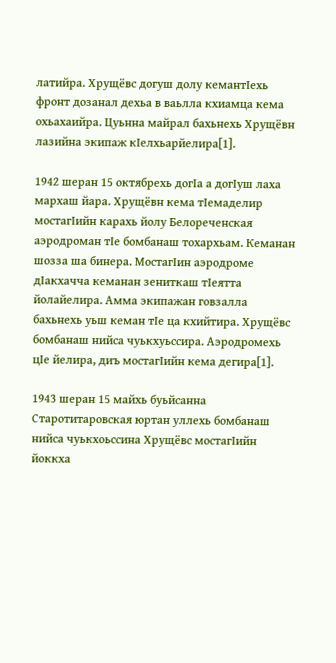латийра. Хрущёвс догуш долу кемантӀехь фронт дозанал дехьа в ваьлла кхиамца кема охьахаийра. Цуьнна майрал бахьнехь Хрущёвн лазийна экипаж кӀелхьарйелира[1].

1942 шеран 15 октябрехь догӀа а догӀуш лаха мархаш йара. Хрущёвн кема тӀемаделир мостагӀийн карахь йолу Белореченская аэродроман тӀе бомбанаш тохархьам. Кеманан шозза ша бинера. МостагӀин аэродроме дӀакхачча кеманан зениткаш тӀеятта йолайелира. Амма экипажан говзалла бахьнехь уьш кеман тӀе ца кхийтира. Хрущёвс бомбанаш нийса чуькхуьссира. Аэродромехь цӀе йелира, диъ мостагӀийн кема дегира[1].

1943 шеран 15 майхь буьйсанна Старотитаровская юртан уллехь бомбанаш нийса чуькхоьссина Хрущёвс мостагӀийн йоккха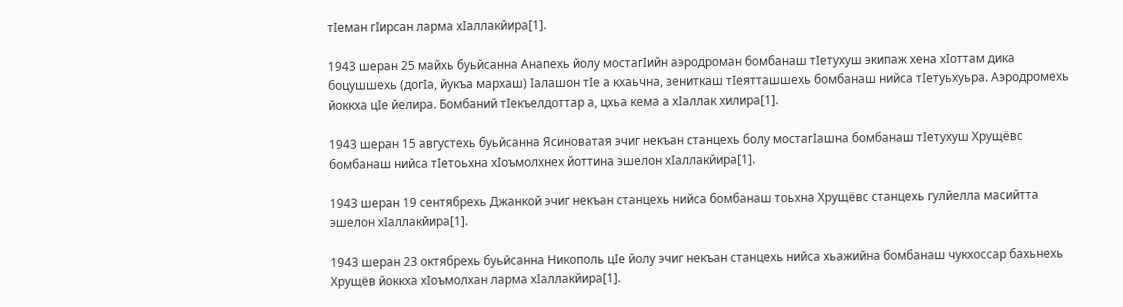тӀеман гӀирсан ларма хӀаллакйира[1].

1943 шеран 25 майхь буьйсанна Анапехь йолу мостагӀийн аэродроман бомбанаш тӀетухуш экипаж хена хӀоттам дика боцушшехь (догӀа, йукъа мархаш) Ӏалашон тӀе а кхаьчна, зениткаш тӀеятташшехь бомбанаш нийса тӀетуьхуьра. Аэродромехь йоккха цӀе йелира. Бомбаний тӀекъелдоттар а, цхьа кема а хӀаллак хилира[1].

1943 шеран 15 августехь буьйсанна Ясиноватая эчиг некъан станцехь болу мостагӀашна бомбанаш тӀетухуш Хрущёвс бомбанаш нийса тӀетоьхна хӀоъмолхнех йоттина эшелон хӀаллакйира[1].

1943 шеран 19 сентябрехь Джанкой эчиг некъан станцехь нийса бомбанаш тоьхна Хрущёвс станцехь гулйелла масийтта эшелон хӀаллакйира[1].

1943 шеран 23 октябрехь буьйсанна Никополь цӀе йолу эчиг некъан станцехь нийса хьажийна бомбанаш чукхоссар бахьнехь Хрущёв йоккха хӀоъмолхан ларма хӀаллакйира[1].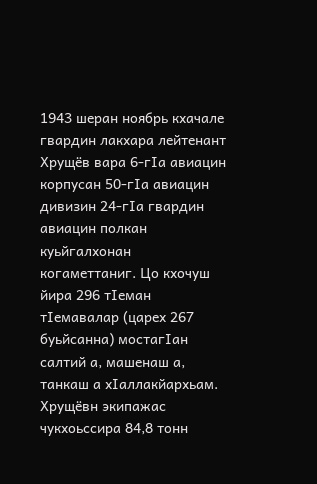1943 шеран ноябрь кхачале гвардин лакхара лейтенант Хрущёв вара 6-гӀа авиацин корпусан 50-гӀа авиацин дивизин 24-гӀа гвардин авиацин полкан куьйгалхонан когаметтаниг. Цо кхочуш йира 296 тӀеман тӀемавалар (царех 267 буьйсанна) мостагӀан салтий а, машенаш а, танкаш а хӀаллакйархьам. Хрущёвн экипажас чукхоьссира 84,8 тонн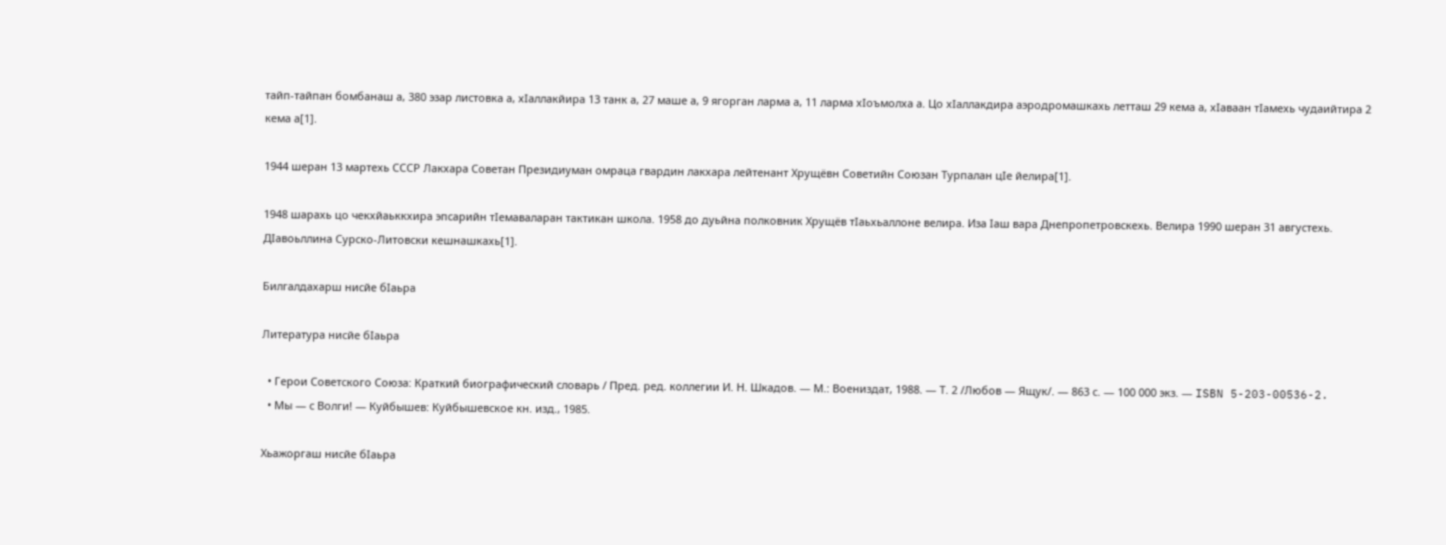тайп-тайпан бомбанаш а, 380 эзар листовка а, хӀаллакйира 13 танк а, 27 маше а, 9 ягорган ларма а, 11 ларма хӀоъмолха а. Цо хӀаллакдира аэродромашкахь летташ 29 кема а, хӀаваан тӀамехь чудаийтира 2 кема а[1].

1944 шеран 13 мартехь СССР Лакхара Советан Президиуман омраца гвардин лакхара лейтенант Хрущёвн Советийн Союзан Турпалан цӀе йелира[1].

1948 шарахь цо чекхйаьккхира эпсарийн тӀемаваларан тактикан школа. 1958 до дуьйна полковник Хрущёв тӀаьхьаллоне велира. Иза Ӏаш вара Днепропетровскехь. Велира 1990 шеран 31 августехь. ДӀавоьллина Сурско-Литовски кешнашкахь[1].

Билгалдахарш нисйе бӀаьра

Литература нисйе бӀаьра

  • Герои Советского Союза: Краткий биографический словарь / Пред. ред. коллегии И. Н. Шкадов. — М.: Воениздат, 1988. — Т. 2 /Любов — Ящук/. — 863 с. — 100 000 экз. — ISBN 5-203-00536-2.
  • Мы — с Волги! — Куйбышев: Куйбышевское кн. изд., 1985.

Хьажоргаш нисйе бӀаьра